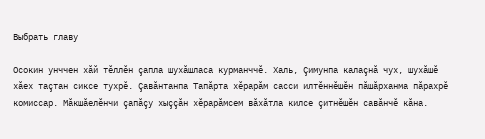Выбрать главу

Осокин унччен хăй тĕллĕн çапла шухăшласа курманччĕ. Халь, Çимунпа калаçнă чух, шухăшĕ хăех таçтан сиксе тухрĕ. Çавăнтанпа Тапăрта хĕрарăм сасси илтĕннĕшĕн пăшăрханма пăрахрĕ комиссар. Мăкшăелĕнчи çапăçу хыççăн хĕрарăмсем вăхăтла килсе çитнĕшĕн савăнчĕ кăна.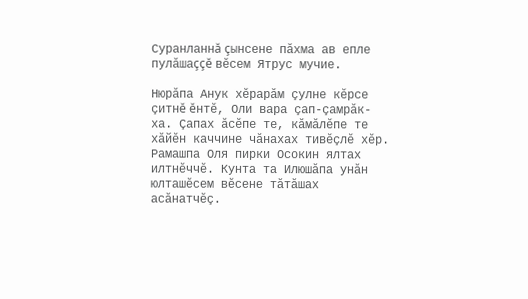Суранланнă çынсене пăхма ав епле пулăшаççĕ вĕсем Ятрус мучие.

Нюрăпа Анук хĕрарăм çулне кĕрсе çитнĕ ĕнтĕ, Оли вара çап-çамрăк-ха. Çапах ăсĕпе те, кăмăлĕпе те хăйĕн каччине чăнахах тивĕçлĕ хĕр. Рамашпа Оля пирки Осокин ялтах илтнĕччĕ. Кунта та Илюшăпа унăн юлташĕсем вĕсене тăтăшах асăнатчĕç.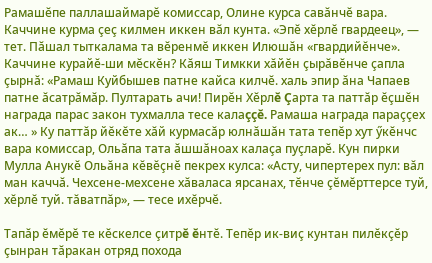Рамашĕпе паллашаймарĕ комиссар, Олине курса савăнчĕ вара. Каччине курма çеç килмен иккен вăл кунта. «Эпĕ хĕрлĕ гвардеец», — тет. Пăшал тыткалама та вĕренмĕ иккен Илюшăн «гвардийĕнче». Каччине курайĕ-ши мĕскĕн? Кăяш Тимкки хăйĕн çырăвĕнче çапла çырнă: «Рамаш Куйбышев патне кайса килчĕ. халь эпир ăна Чапаев патне ăсатрăмăр. Пултарать ачи! Пирĕн Хĕрлĕ Çарта та паттăр ĕçшĕн награда парас закон тухмалла тесе калаççĕ. Рамаша награда параççех ак… » Ку паттăр йĕкĕте хăй курмасăр юлнăшăн тата тепĕр хут ӳкĕнчс вара комиссар, Ольăпа тата ăшшăноах калаçа пуçларĕ. Кун пирки Мулла Анукĕ Ольăна кĕвĕçнĕ пекрех кулса: «Асту, чипертерех пул: вăл ман каччă. Чехсене-мехсене хăваласа ярсанах, тĕнче çĕмĕрттерсе туй, хĕрлĕ туй. тăватпăр», — тесе ихĕрчĕ.

Тапăр ĕмĕрĕ те кĕскелсе çитрĕ ĕнтĕ. Тепĕр ик-виç кунтан пилĕкçĕр çынран тăракан отряд похода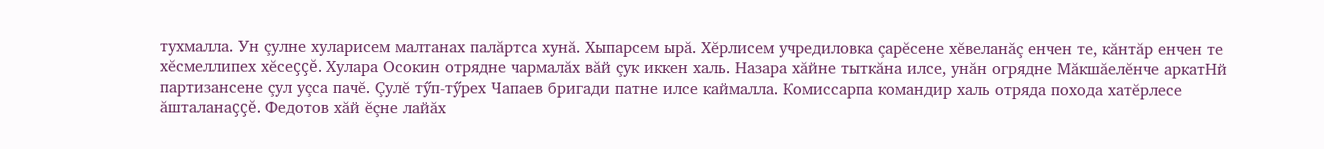тухмалла. Ун çулне хуларисем малтанах палăртса хунă. Хыпарсем ырă. Хĕрлисем учредиловка çарĕсене хĕвеланăç енчен те, кăнтăр енчен те хĕсмеллипех хĕсеççĕ. Хулара Осокин отрядне чармалăх вăй çук иккен халь. Назара хăйне тыткăна илсе, унăн огрядне Мăкшăелĕнче аркатНй партизансене çул уçса пачĕ. Çулĕ тӳп-тӳрех Чапаев бригади патне илсе каймалла. Комиссарпа командир халь отряда похода хатĕрлесе ăшталанаççĕ. Федотов хăй ĕçне лайăх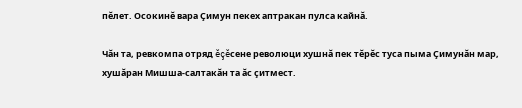пĕлет. Осокинĕ вара Çимун пекех аптракан пулса кайнă.

Чăн та, ревкомпа отряд ĕçĕсене революци хушнă пек тĕрĕс туса пыма Çимунăн мар, хушăран Мишша-салтакăн та ăс çитмест.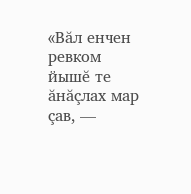«Вăл енчен ревком йышĕ те ăнăçлах мар çав, —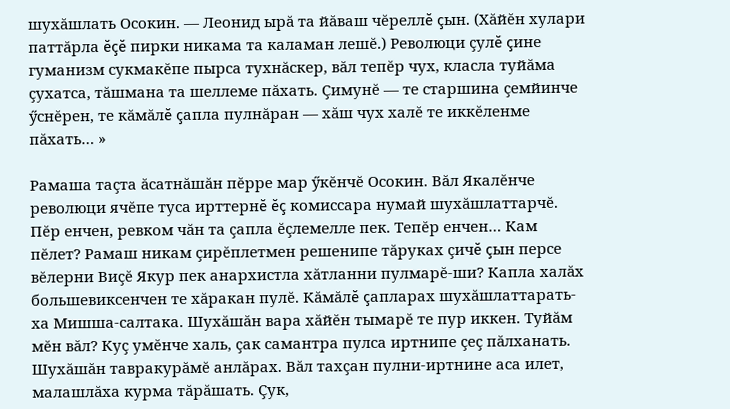шухăшлать Осокин. — Леонид ырă та йăваш чĕреллĕ çын. (Хăйĕн хулари паттăрла ĕçĕ пирки никама та каламан лешĕ.) Революци çулĕ çине гуманизм сукмакĕпе пырса тухнăскер, вăл тепĕр чух, класла туйăма çухатса, тăшмана та шеллеме пăхать. Çимунĕ — те старшина çемйинче ӳснĕрен, те кăмăлĕ çапла пулнăран — хăш чух халĕ те иккĕленме пăхать… »

Рамаша таçта ăсатнăшăн пĕрре мар ӳкĕнчĕ Осокин. Вăл Якалĕнче революци ячĕпе туса ирттернĕ ĕç комиссара нумай шухăшлаттарчĕ. Пĕр енчен, ревком чăн та çапла ĕçлемелле пек. Тепĕр енчен… Кам пĕлет? Рамаш никам çирĕплетмен решенипе тăруках çичĕ çын персе вĕлерни Виçĕ Якур пек анархистла хăтланни пулмарĕ-ши? Капла халăх большевиксенчен те хăракан пулĕ. Кăмăлĕ çапларах шухăшлаттарать-ха Мишша-салтака. Шухăшăн вара хăйĕн тымарĕ те пур иккен. Туйăм мĕн вăл? Куç умĕнче халь, çак самантра пулса иртнипе çеç пăлханать. Шухăшăн тавракурăмĕ анлăрах. Вăл тахçан пулни-иртнине аса илет, малашлăха курма тăрăшать. Çук,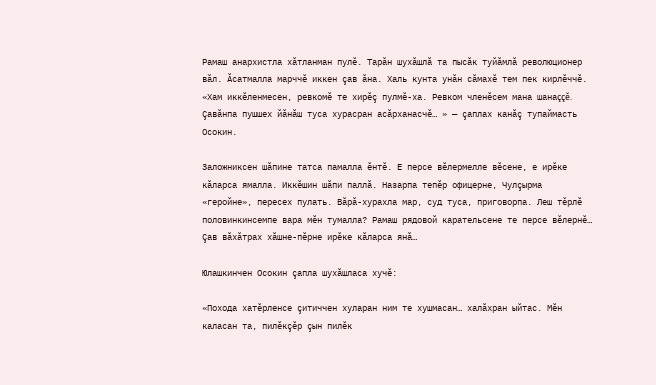Рамаш анархистла хăтланман пулĕ. Тарăн шухăшлă та пысăк туйăмлă революционер вăл. Ăсатмалла марччĕ иккен çав ăна. Халь кунта унăн сăмахĕ тем пек кирлĕччĕ. «Хам иккĕленмесен, ревкомĕ те хирĕç пулмĕ-ха. Ревком членĕсем мана шанаççĕ. Çавăнпа пушшех йăнăш туса хурасран асăрханасчĕ… » — çаплах канăç тупаймасть Осокин.

Заложниксен шăпине татса памалла ĕнтĕ. Е персе вĕлермелле вĕсене, е ирĕке кăларса ямалла. Иккĕшин шăпи паллă. Назарпа тепĕр офицерне, Чулçырма «геройне», пересех пулать. Вăрă-хурахла мар, суд туса, приговорпа. Леш тĕрлĕ половинкинсемпе вара мĕн тумалла? Рамаш рядовой карательсене те персе вĕлернĕ… Çав вăхăтрах хăшне-пĕрне ирĕке кăларса янă…

Юлашкинчен Осокин çапла шухăшласа хучĕ:

«Похода хатĕрленсе çитиччен хуларан ним те хушмасан… халăхран ыйтас. Мĕн каласан та, пилĕкçĕр çын пилĕк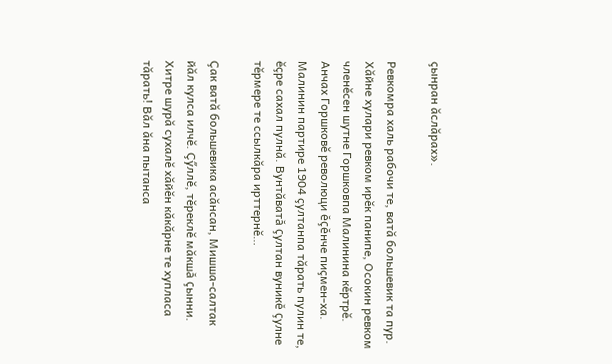çынран ăслăрах».

Ревкомра халь рабочи те, ватă большевик та пур. Хăйне хулари ревком ирĕк панипе, Осокин ревком членĕсен шутне Горшковпа Малинина кĕртрĕ. Анчах Горшковĕ революци ĕçĕнче пиçмен-ха. Малинин партире 1904 çултанпа тăрать пулин те, ĕçре сахал пулнă. Вунтăватă çултан вуникĕ çулне тĕрмере те ссылкăра ирттернĕ…

Çак ватă большевика асăнсан, Мишша-салтак йăл кулса илчĕ. Çӳллĕ, тĕреклĕ мăкшă çынни. Хитре шурă сухалĕ хăйĕн кăкăрне те хупласа тăрать! Вăл ăна пытанса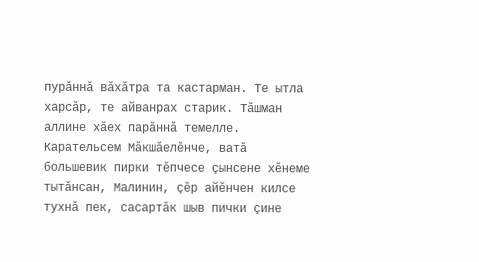пурăннă вăхăтра та кастарман. Те ытла харсăр, те айванрах старик. Тăшман аллине хăех парăннă темелле. Карательсем Мăкшăелĕнче, ватă большевик пирки тĕпчесе çынсене хĕнеме тытăнсан, Малинин, çĕр айĕнчен килсе тухнă пек, сасартăк шыв пички çине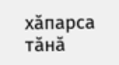хăпарса тăнă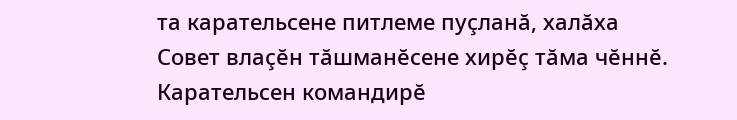та карательсене питлеме пуçланă, халăха Совет влаçĕн тăшманĕсене хирĕç тăма чĕннĕ. Карательсен командирĕ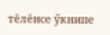тĕлĕнсе ӳкнипе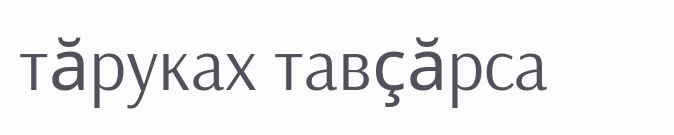тăруках тавçăрса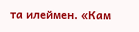та илеймен. «Кам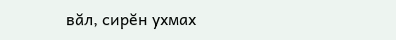вăл, сирĕн ухмах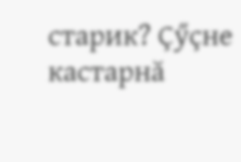старик? Çӳçне кастарнă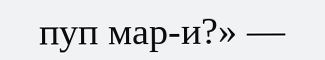пуп мар-и?» —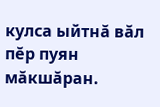кулса ыйтнă вăл пĕр пуян мăкшăран.